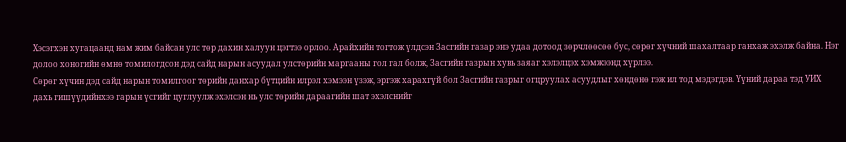Хэсэгхэн хугацаанд нам жим байсан улс төр дахин халуун цэгтээ орлоо. Арайхийн тогтож үлдсэн Засгийн газар энэ удаа дотоод зөрчлөөсөө бус, сөрөг хүчний шахалтаар ганхаж эхэлж байна. Нэг долоо хоногийн өмнө томилогдсон дэд сайд нарын асуудал улстөрийн маргааны гол гал болж, Засгийн газрын хувь заяаг хэлэлцэх хэмжээнд хүрлээ.
Сөрөг хүчин дэд сайд нарын томилгоог төрийн данхар бүтцийн илрэл хэмээн үзэж, эргэж харахгүй бол Засгийн газрыг огцруулах асуудлыг хөндөнө гэж ил тод мэдэгдэв. Үүний дараа тэд УИХ дахь гишүүдийнхээ гарын үсгийг цуглуулж эхэлсэн нь улс төрийн дараагийн шат эхэлснийг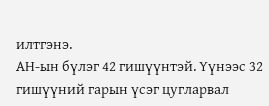илтгэнэ.
АН-ын бүлэг 42 гишүүнтэй. Үүнээс 32 гишүүний гарын үсэг цугларвал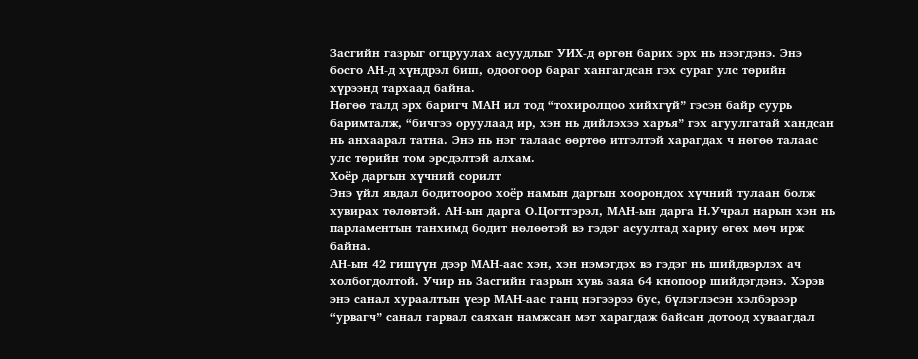Засгийн газрыг огцруулах асуудлыг УИХ-д өргөн барих эрх нь нээгдэнэ. Энэ босго АН-д хүндрэл биш, одоогоор бараг хангагдсан гэх сураг улс төрийн хүрээнд тархаад байна.
Нөгөө талд эрх баригч МАН ил тод “тохиролцоо хийхгүй” гэсэн байр суурь баримталж, “бичгээ оруулаад ир, хэн нь дийлэхээ харъя” гэх агуулгатай хандсан нь анхаарал татна. Энэ нь нэг талаас өөртөө итгэлтэй харагдах ч нөгөө талаас улс төрийн том эрсдэлтэй алхам.
Хоёр даргын хүчний сорилт
Энэ үйл явдал бодитоороо хоёр намын даргын хоорондох хүчний тулаан болж хувирах төлөвтэй. АН-ын дарга О.Цогтгэрэл, МАН-ын дарга Н.Учрал нарын хэн нь парламентын танхимд бодит нөлөөтэй вэ гэдэг асуултад хариу өгөх мөч ирж байна.
АН-ын 42 гишүүн дээр МАН-аас хэн, хэн нэмэгдэх вэ гэдэг нь шийдвэрлэх ач холбогдолтой. Учир нь Засгийн газрын хувь заяа 64 кнопоор шийдэгдэнэ. Хэрэв энэ санал хураалтын үеэр МАН-аас ганц нэгээрээ бус, бүлэглэсэн хэлбэрээр “урвагч” санал гарвал саяхан намжсан мэт харагдаж байсан дотоод хуваагдал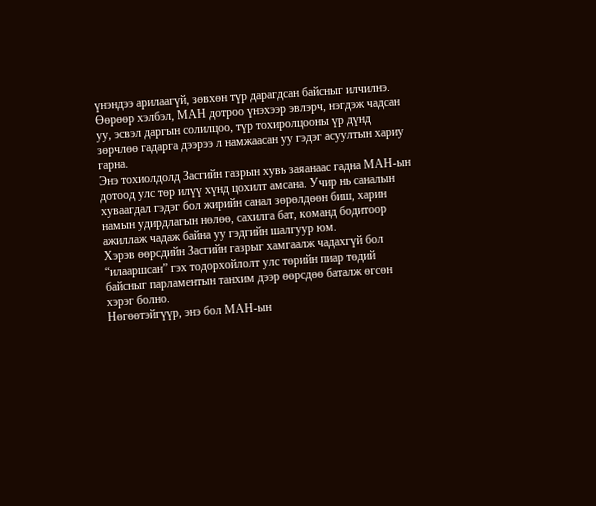үнэндээ арилаагүй, зөвхөн түр дарагдсан байсныг илчилнэ. Өөрөөр хэлбэл, МАН дотроо үнэхээр эвлэрч, нэгдэж чадсан уу, эсвэл даргын солилцоо, түр тохиролцооны үр дүнд зөрчлөө гадарга дээрээ л намжаасан уу гэдэг асуултын хариу гарна.
Энэ тохиолдолд Засгийн газрын хувь заяанаас гадна МАН-ын дотоод улс төр илүү хүнд цохилт амсана. Учир нь саналын хуваагдал гэдэг бол жирийн санал зөрөлдөөн биш, харин намын удирдлагын нөлөө, сахилга бат, команд бодитоор ажиллаж чадаж байна уу гэдгийн шалгуур юм.
Хэрэв өөрсдийн Засгийн газрыг хамгаалж чадахгүй бол “илааршсан” гэх тодорхойлолт улс төрийн пиар төдий байсныг парламентын танхим дээр өөрсдөө баталж өгсөн хэрэг болно.
Нөгөөтэйгүүр, энэ бол МАН-ын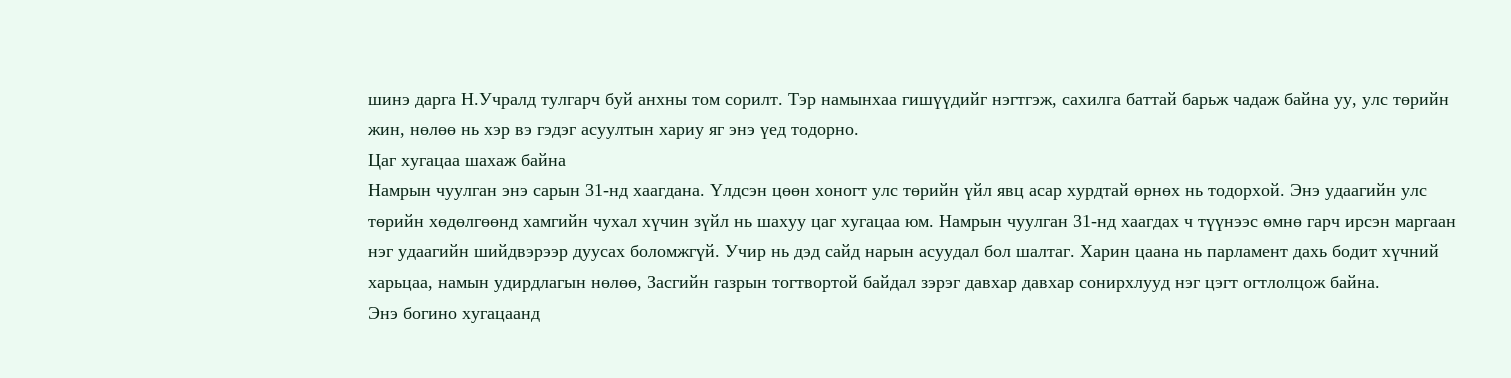шинэ дарга Н.Учралд тулгарч буй анхны том сорилт. Тэр намынхаа гишүүдийг нэгтгэж, сахилга баттай барьж чадаж байна уу, улс төрийн жин, нөлөө нь хэр вэ гэдэг асуултын хариу яг энэ үед тодорно.
Цаг хугацаа шахаж байна
Намрын чуулган энэ сарын 31-нд хаагдана. Үлдсэн цөөн хоногт улс төрийн үйл явц асар хурдтай өрнөх нь тодорхой. Энэ удаагийн улс төрийн хөдөлгөөнд хамгийн чухал хүчин зүйл нь шахуу цаг хугацаа юм. Намрын чуулган 31-нд хаагдах ч түүнээс өмнө гарч ирсэн маргаан нэг удаагийн шийдвэрээр дуусах боломжгүй. Учир нь дэд сайд нарын асуудал бол шалтаг. Харин цаана нь парламент дахь бодит хүчний харьцаа, намын удирдлагын нөлөө, Засгийн газрын тогтвортой байдал зэрэг давхар давхар сонирхлууд нэг цэгт огтлолцож байна.
Энэ богино хугацаанд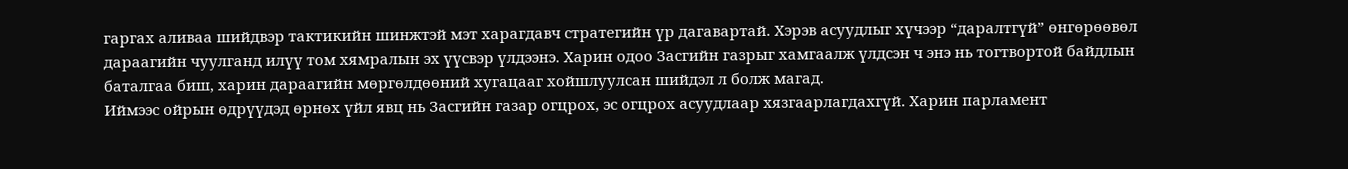гаргах аливаа шийдвэр тактикийн шинжтэй мэт харагдавч стратегийн үр дагавартай. Хэрэв асуудлыг хүчээр “даралтгүй” өнгөрөөвөл дараагийн чуулганд илүү том хямралын эх үүсвэр үлдээнэ. Харин одоо Засгийн газрыг хамгаалж үлдсэн ч энэ нь тогтвортой байдлын баталгаа биш, харин дараагийн мөргөлдөөний хугацааг хойшлуулсан шийдэл л болж магад.
Иймээс ойрын өдрүүдэд өрнөх үйл явц нь Засгийн газар огцрох, эс огцрох асуудлаар хязгаарлагдахгүй. Харин парламент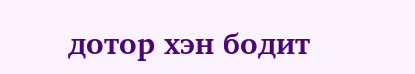дотор хэн бодит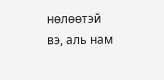нөлөөтэй вэ, аль нам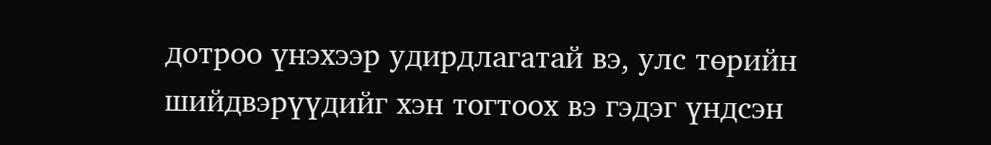дотроо үнэхээр удирдлагатай вэ, улс төрийн шийдвэрүүдийг хэн тогтоох вэ гэдэг үндсэн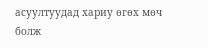асуултуудад хариу өгөх мөч болж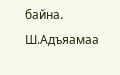байна.
Ш.Адъяамаа